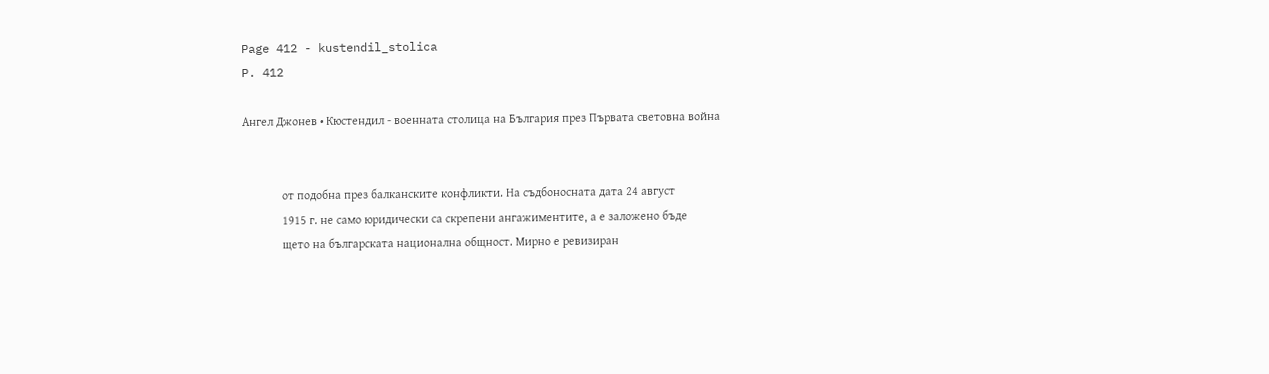Page 412 - kustendil_stolica
P. 412

Ангел Джонев • Кюстендил - военната столица на България през Първата световна война


             от подобна през балканските конфликти. На съдбоносната дата 24 август
             1915 г. не само юридически са скрепени ангажиментите, а е заложено бъде
             щето на българската национална общност. Мирно е ревизиран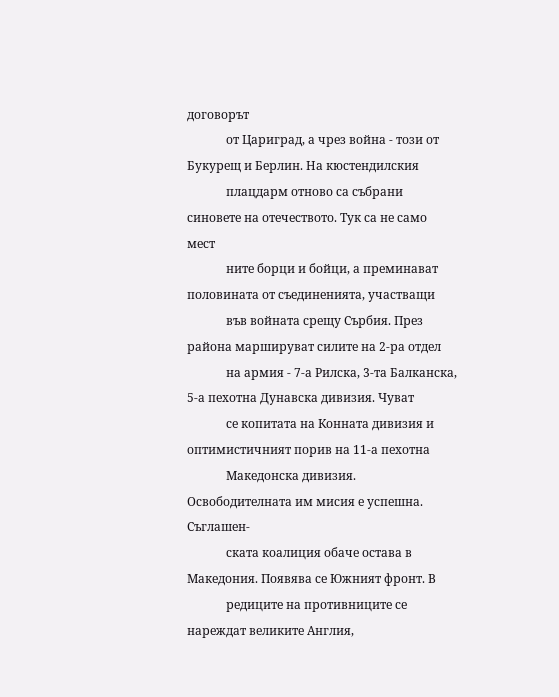договорът
             от Цариград, а чрез война - този от Букурещ и Берлин. На кюстендилския
             плацдарм отново са събрани синовете на отечеството. Тук са не само мест
             ните борци и бойци, а преминават половината от съединенията, участващи
             във войната срещу Сърбия. През района маршируват силите на 2-ра отдел
             на армия - 7-а Рилска, 3-та Балканска, 5-а пехотна Дунавска дивизия. Чуват
             се копитата на Конната дивизия и оптимистичният порив на 11-а пехотна
             Македонска дивизия. Освободителната им мисия е успешна. Съглашен-
             ската коалиция обаче остава в Македония. Появява се Южният фронт. В
             редиците на противниците се нареждат великите Англия,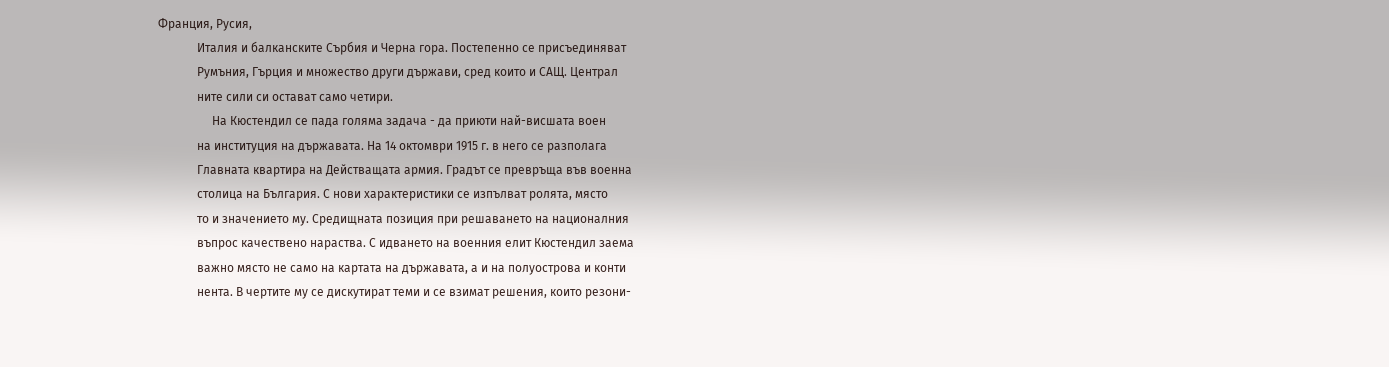Франция, Русия,
             Италия и балканските Сърбия и Черна гора. Постепенно се присъединяват
             Румъния, Гърция и множество други държави, сред които и САЩ. Централ
             ните сили си остават само четири.
                  На Кюстендил се пада голяма задача - да приюти най-висшата воен
             на институция на държавата. На 14 октомври 1915 г. в него се разполага
             Главната квартира на Действащата армия. Градът се превръща във военна
             столица на България. С нови характеристики се изпълват ролята, място
             то и значението му. Средищната позиция при решаването на националния
             въпрос качествено нараства. С идването на военния елит Кюстендил заема
             важно място не само на картата на държавата, а и на полуострова и конти
             нента. В чертите му се дискутират теми и се взимат решения, които резони-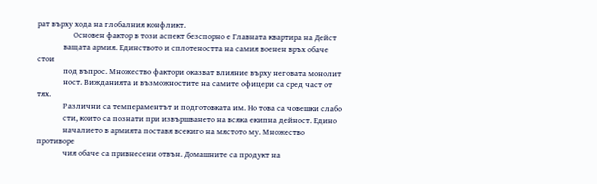рат върху хода на глобалния конфликт.
                  Основен фактор в този аспект безспорно е Главната квартира на Дейст
             ващата армия. Единството и сплотеността на самия военен връх обаче стои
             под въпрос. Множество фактори оказват влияние върху неговата монолит
             ност. Вижданията и възможностите на самите офицери са сред част от тях.
             Различни са темпераментът и подготовката им. Но това са човешки слабо
             сти, които са познати при извършването на всяка екипна дейност. Едино
             началието в армията поставя всекиго на мястото му. Множество противоре
             чия обаче са привнесени отвън. Домашните са продукт на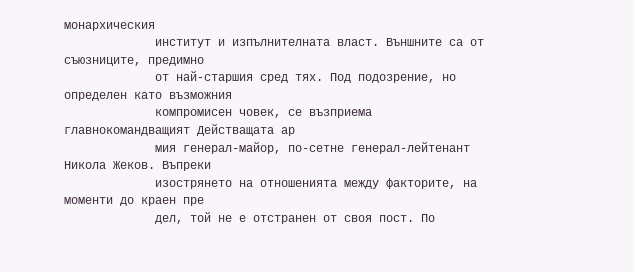монархическия
             институт и изпълнителната власт. Външните са от съюзниците, предимно
             от най-старшия сред тях. Под подозрение, но определен като възможния
             компромисен човек, се възприема главнокомандващият Действащата ар
             мия генерал-майор, по-сетне генерал-лейтенант Никола Жеков. Въпреки
             изострянето на отношенията между факторите, на моменти до краен пре
             дел, той не е отстранен от своя пост. По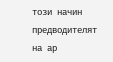този начин предводителят на ар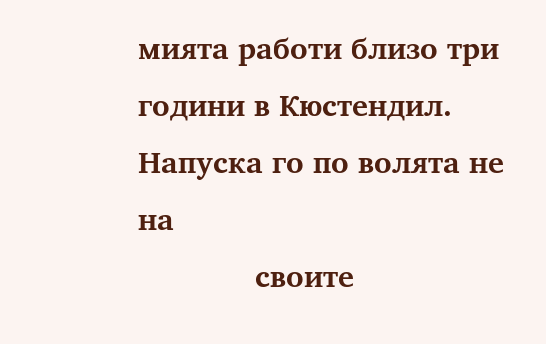мията работи близо три години в Кюстендил. Напуска го по волята не на
             своите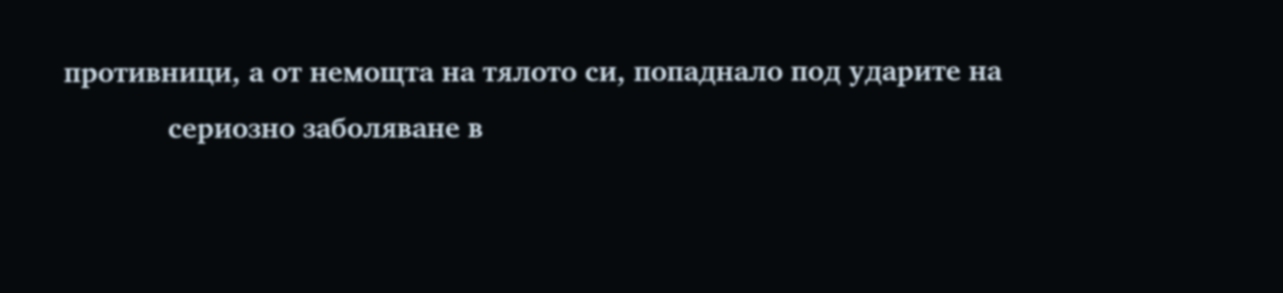противници, а от немощта на тялото си, попаднало под ударите на
             сериозно заболяване в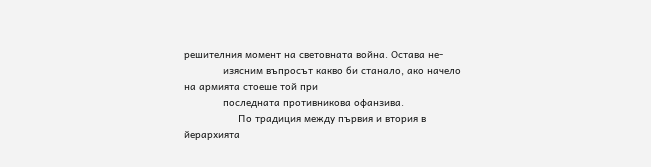решителния момент на световната война. Остава не-
             изясним въпросът какво би станало, ако начело на армията стоеше той при
             последната противникова офанзива.
                  По традиция между първия и втория в йерархията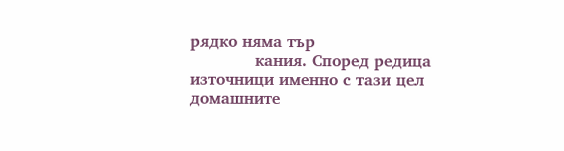рядко няма тър
             кания. Според редица източници именно с тази цел домашните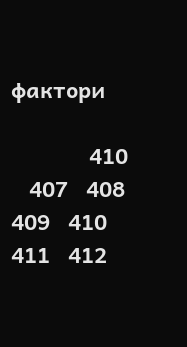фактори

             410
   407   408   409   410   411   412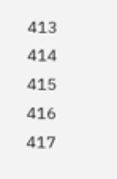413   414   415   416   417